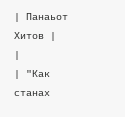| Панаьот Хитов |
|
| "Как
станах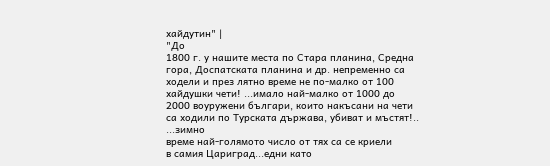хайдутин" |
"До
1800 г. у нашите места по Стара планина, Средна
гора, Доспатската планина и др. непременно са
ходели и през лятно време не по-малко от 100
хайдушки чети! ...имало най-малко от 1000 до
2000 воуружени българи, които накъсани на чети
са ходили по Турската държава, убиват и мъстят!..
...зимно
време най-голямото число от тях са се криели
в самия Цариград...едни като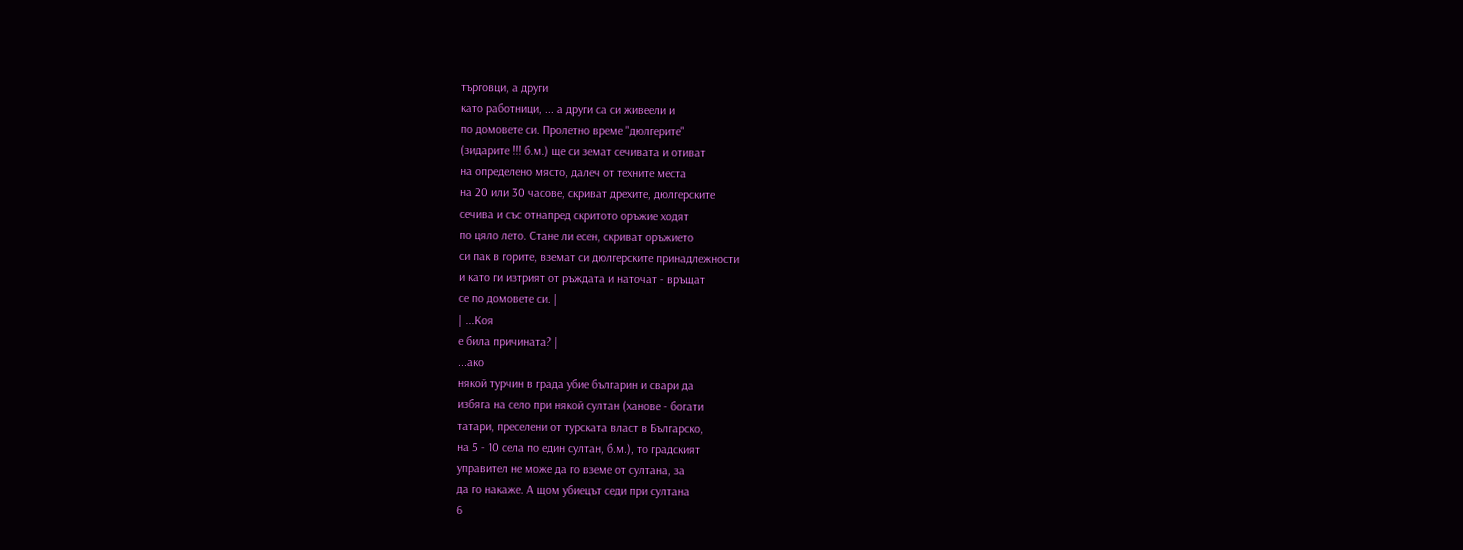търговци, а други
като работници, ... а други са си живеели и
по домовете си. Пролетно време "дюлгерите"
(зидарите !!! б.м.) ще си земат сечивата и отиват
на определено място, далеч от техните места
на 20 или 30 часове, скриват дрехите, дюлгерските
сечива и със отнапред скритото оръжие ходят
по цяло лето. Стане ли есен, скриват оръжието
си пак в горите, вземат си дюлгерските принадлежности
и като ги изтрият от ръждата и наточат - връщат
се по домовете си. |
| ...Коя
е била причината? |
...ако
някой турчин в града убие българин и свари да
избяга на село при някой султан (ханове - богати
татари, преселени от турската власт в Българско,
на 5 - 10 села по един султан, б.м.), то градският
управител не може да го вземе от султана, за
да го накаже. А щом убиецът седи при султана
6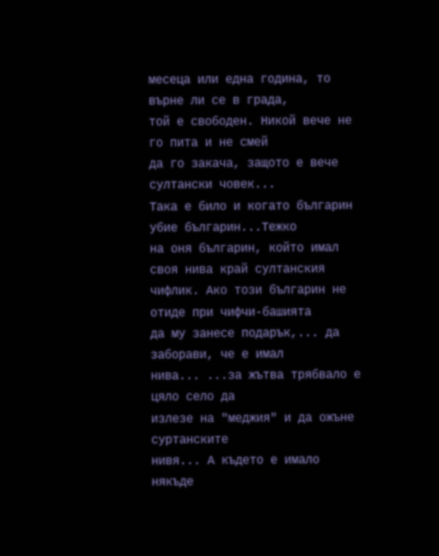месеца или една година, то върне ли се в града,
той е свободен. Никой вече не го пита и не смей
да го закача, защото е вече султански човек...
Така е било и когато българин убие българин...Тежко
на оня българин, който имал своя нива край султанския
чифлик. Ако този българин не отиде при чифчи-башията
да му занесе подарък,... да заборави, че е имал
нива... ...за жътва трябвало е цяло село да
излезе на "меджия" и да ожъне суртанските
нивя... А където е имало някъде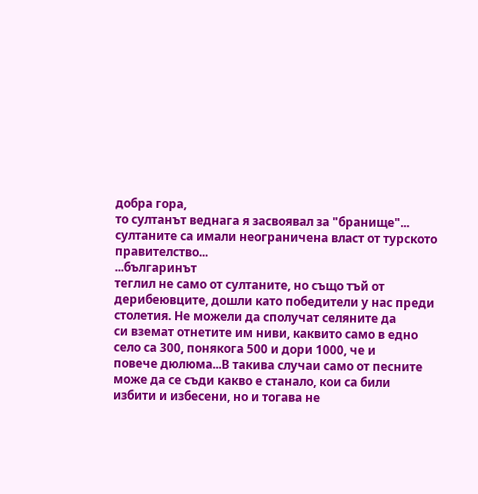добра гора,
то султанът веднага я засвоявал за "бранище"...
султаните са имали неограничена власт от турското
правителство...
...българинът
теглил не само от султаните, но също тъй от
дерибеювците, дошли като победители у нас преди
столетия. Не можели да сполучат селяните да
си вземат отнетите им ниви, каквито само в едно
село са 300, понякога 500 и дори 1000, че и
повече дюлюма...В такива случаи само от песните
може да се съди какво е станало, кои са били
избити и избесени, но и тогава не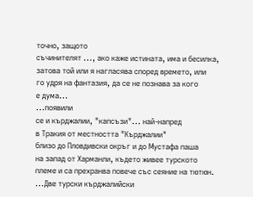точно, защото
съчинителят ..., ако каже истината, има и бесилка,
затова той или я нагласява според времето, или
го удря на фантазия, да се не познава за кого
е дума...
...появили
се и кърджалии, "капсъзи"... най-напред
в Тракия от местността "Кърджалии"
близо до Пловдивски окръг и до Мустафа паша
на запад от Харманли, където живее турското
племе и са прехранва повече със сеяние на тютюн.
...Две турски кърджалийски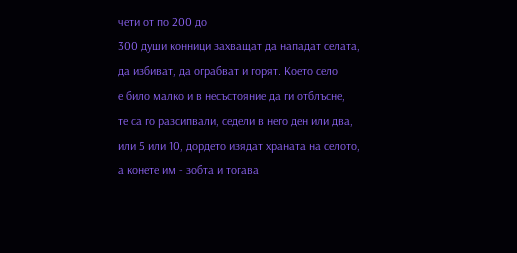чети от по 200 до
300 души конници захващат да нападат селата,
да избиват, да ограбват и горят. Което село
е било малко и в несъстояние да ги отблъсне,
те са го разсипвали, седели в него ден или два,
или 5 или 10, дордето изядат храната на селото,
а конете им - зобта и тогава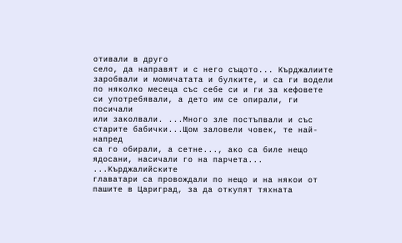отивали в друго
село, да направят и с него същото... Кърджалиите
заробвали и момичатата и булките, и са ги водели
по няколко месеца със себе си и ги за кефовете
си употребявали, а дето им се опирали, ги посичали
или заколвали. ...Много зле постъпвали и със
старите бабички...Щом заловели човек, те най-напред
са го обирали, а сетне..., ако са биле нещо
ядосани, насичали го на парчета...
...Кърджалийските
главатари са провождали по нещо и на някои от
пашите в Цариград, за да откупят тяхната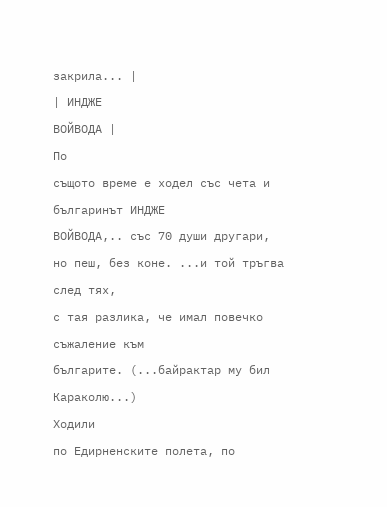закрила... |
| ИНДЖЕ
ВОЙВОДА |
По
същото време е ходел със чета и българинът ИНДЖЕ
ВОЙВОДА,.. със 70 души другари,
но пеш, без коне. ...и той тръгва след тях,
с тая разлика, че имал повечко съжаление към
българите. (...байрактар му бил Караколю...)
Ходили
по Едирненските полета, по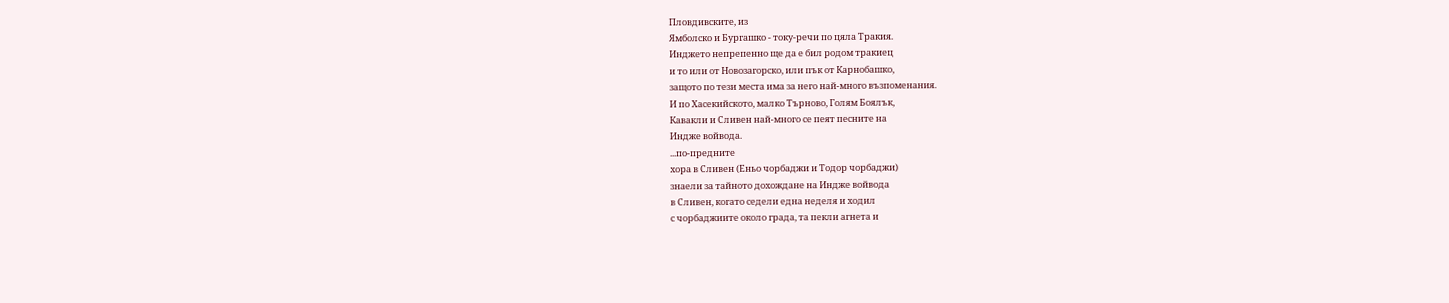Пловдивските, из
Ямболско и Бургашко - току-речи по цяла Тракия.
Инджето непрепенно ще да е бил родом тракиец
и то или от Новозагорско, или пък от Карнобашко,
защото по тези места има за него най-много възпоменания.
И по Хасекийското, малко Търново, Голям Боялък,
Кавакли и Сливен най-много се пеят песните на
Индже войвода.
...по-предните
хора в Сливен (Еньо чорбаджи и Тодор чорбаджи)
знаели за тайното дохождане на Индже войвода
в Сливен, когато седели една неделя и ходил
с чорбаджиите около града, та пекли агнета и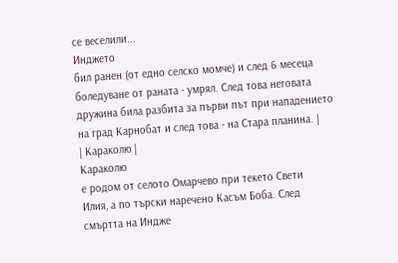се веселили...
Инджето
бил ранен (от едно селско момче) и след 6 месеца
боледуване от раната - умрял. След това неговата
дружина била разбита за първи път при нападението
на град Карнобат и след това - на Стара планина. |
| Караколю |
Караколю
е родом от селото Омарчево при текето Свети
Илия, а по търски наречено Касъм Боба. След
смъртта на Индже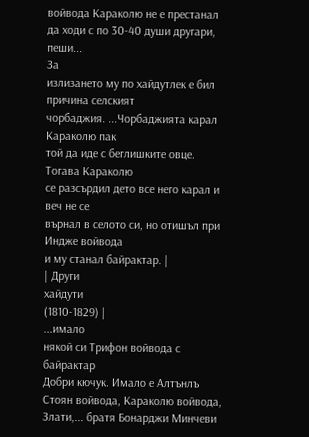войвода Караколю не е престанал
да ходи с по 30-40 души другари, пеши...
За
излизането му по хайдутлек е бил причина селският
чорбаджия. ...Чорбаджията карал Караколю пак
той да иде с беглишките овце. Тогава Караколю
се разсърдил дето все него карал и веч не се
върнал в селото си, но отишъл при Индже войвода
и му станал байрактар. |
| Други
хайдути
(1810-1829) |
...имало
някой си Трифон войвода с байрактар
Добри кючук. Имало е Алтънлъ
Стоян войвода, Караколю войвода,
Злати,... братя Бонарджи Минчеви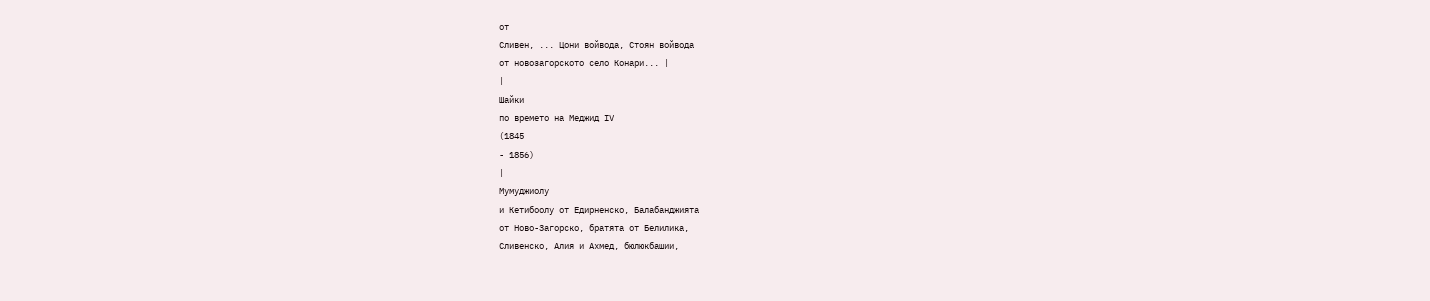от
Сливен, ... Цони войвода, Стоян войвода
от новозагорското село Конари... |
|
Шайки
по времето на Меджид ІV
(1845
- 1856)
|
Мумуджиолу
и Кетибоолу от Едирненско, Балабанджията
от Ново-Загорско, братята от Белилика,
Сливенско, Алия и Ахмед, бюлюкбашии,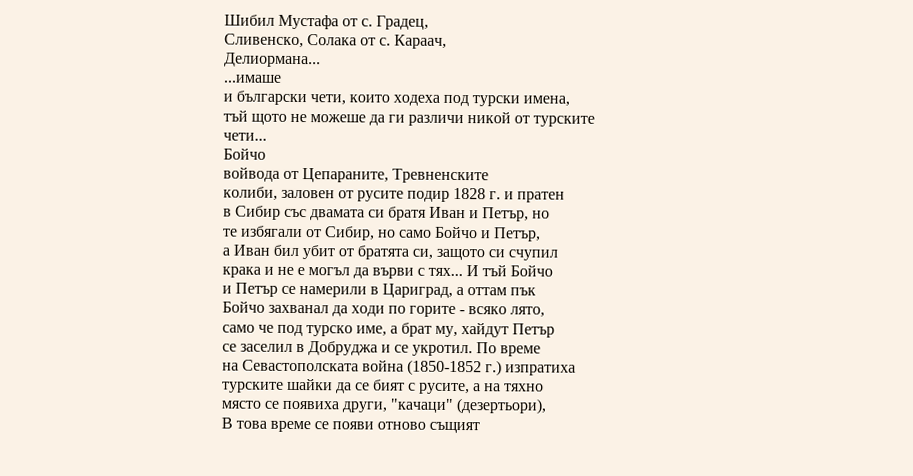Шибил Мустафа от с. Градец,
Сливенско, Солака от с. Караач,
Делиормана...
...имаше
и български чети, които ходеха под турски имена,
тъй щото не можеше да ги различи никой от турските
чети...
Бойчо
войвода от Цепараните, Тревненските
колиби, заловен от русите подир 1828 г. и пратен
в Сибир със двамата си братя Иван и Петър, но
те избягали от Сибир, но само Бойчо и Петър,
а Иван бил убит от братята си, защото си счупил
крака и не е могъл да върви с тях... И тъй Бойчо
и Петър се намерили в Цариград, а оттам пък
Бойчо захванал да ходи по горите - всяко лято,
само че под турско име, а брат му, хайдут Петър
се заселил в Добруджа и се укротил. По време
на Севастополската война (1850-1852 г.) изпратиха
турските шайки да се бият с русите, а на тяхно
място се появиха други, "качаци" (дезертьори),
В това време се появи отново същият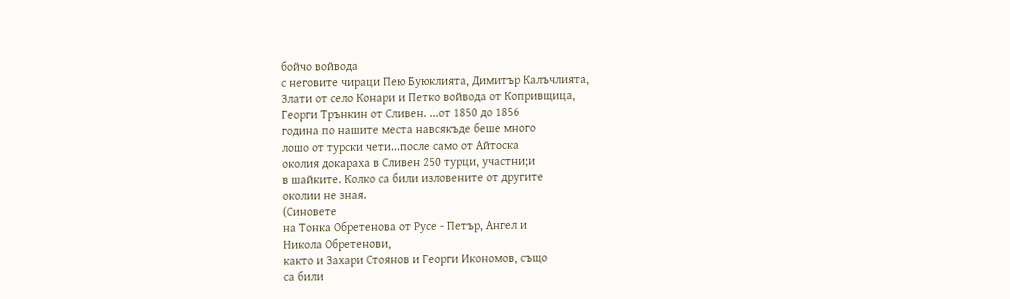бойчо войвода
с неговите чираци Пею Буюклията, Димитър Калъчлията,
Злати от село Конари и Петко войвода от Копривщица,
Георги Трънкин от Сливен. ...от 1850 до 1856
година по нашите места навсякъде беше много
лошо от турски чети...после само от Айтоска
околия докараха в Сливен 250 турци, участни;и
в шайките. Колко са били изловените от другите
околии не зная.
(Синовете
на Тонка Обретенова от Русе - Петър, Ангел и
Никола Обретенови,
както и Захари Стоянов и Георги Икономов, също
са били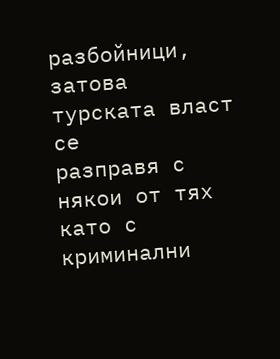разбойници, затова турската власт се
разправя с някои от тях като с криминални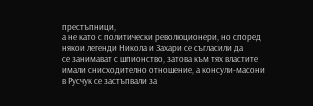престъпници,
а не като с политически революционери, но според
някои легенди Никола и Захари се съгласили да
се занимават с шпионство, затова към тях властите
имали снисходително отношение, а консули-масони
в Русчук се застъпвали за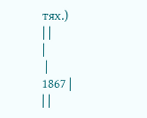тях.)
| |
|
 |
1867 |
| |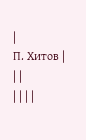|
П. Хитов |
| |
| | | |